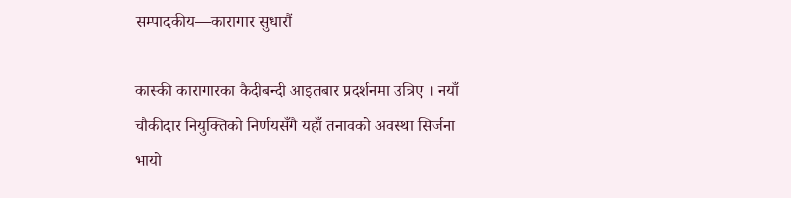सम्पादकीय—कारागार सुधारौं

कास्की कारागारका कैदीबन्दी आइतबार प्रदर्शनमा उत्रिए । नयाँ चौकीदार नियुक्तिको निर्णयसँगै यहाँ तनावको अवस्था सिर्जना भायो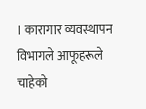। कारागार व्यवस्थापन विभागले आफूहरूले चाहेको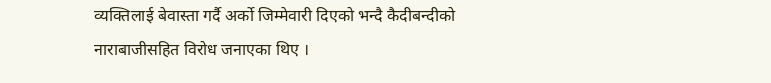व्यक्तिलाई बेवास्ता गर्दै अर्को जिम्मेवारी दिएको भन्दै कैदीबन्दीको नाराबाजीसहित विरोध जनाएका थिए ।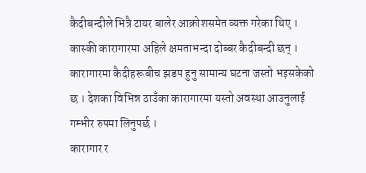कैदीबन्दीले भित्रै टायर बालेर आक्रोशसमेत व्यक्त गरेका थिए । कास्की कारागारमा अहिले क्षमताभन्दा दोब्बर कैदीबन्दी छन् । कारागारमा कैदीहरूबीच झडप हुनु सामान्य घटना जस्तो भइसकेको छ । देशका विभिन्न ठाउँका कारागारमा यस्तो अवस्था आउनुलाई गम्भीर रुपमा लिनुपर्छ ।
कारागार र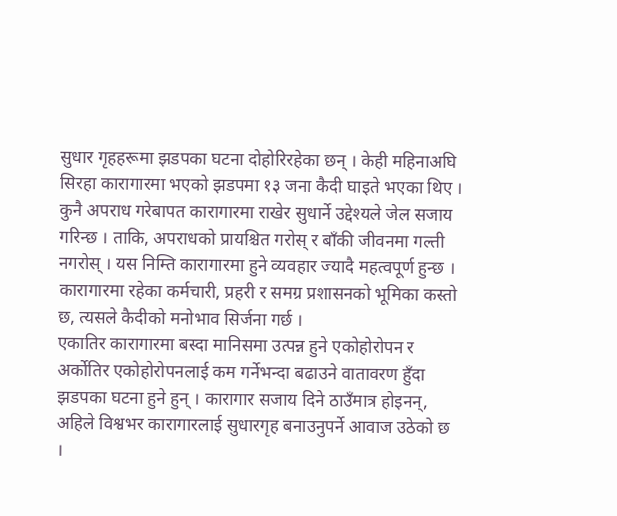सुधार गृहहरूमा झडपका घटना दोहोरिरहेका छन् । केही महिनाअघि सिरहा कारागारमा भएको झडपमा १३ जना कैदी घाइते भएका थिए । कुनै अपराध गरेबापत कारागारमा राखेर सुधार्ने उद्देश्यले जेल सजाय गरिन्छ । ताकि, अपराधको प्रायश्चित गरोस् र बाँकी जीवनमा गल्ती नगरोस् । यस निम्ति कारागारमा हुने व्यवहार ज्यादै महत्वपूर्ण हुन्छ । कारागारमा रहेका कर्मचारी, प्रहरी र समग्र प्रशासनको भूमिका कस्तो छ, त्यसले कैदीको मनोभाव सिर्जना गर्छ ।
एकातिर कारागारमा बस्दा मानिसमा उत्पन्न हुने एकोहोरोपन र अर्कोतिर एकोहोरोपनलाई कम गर्नेभन्दा बढाउने वातावरण हुँदा झडपका घटना हुने हुन् । कारागार सजाय दिने ठाउँमात्र होइनन्, अहिले विश्वभर कारागारलाई सुधारगृह बनाउनुपर्ने आवाज उठेको छ ।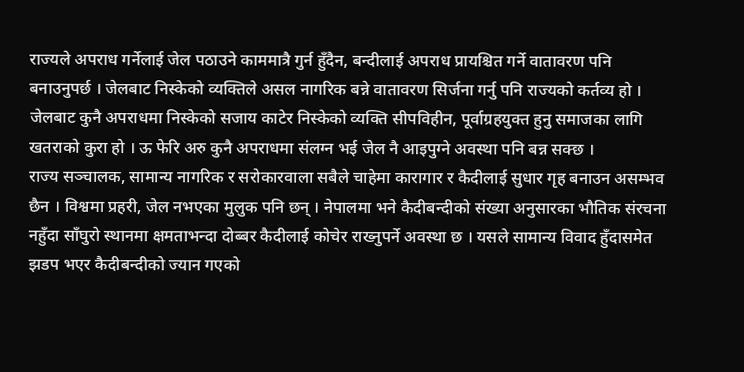राज्यले अपराध गर्नेलाई जेल पठाउने काममात्रै गुर्न हुँदैन, बन्दीलाई अपराध प्रायश्चित गर्ने वातावरण पनि बनाउनुपर्छ । जेलबाट निस्केको व्यक्तिले असल नागरिक बन्ने वातावरण सिर्जना गर्नु पनि राज्यको कर्तव्य हो । जेलबाट कुनै अपराधमा निस्केको सजाय काटेर निस्केको व्यक्ति सीपविहीन, पूर्वाग्रहयुक्त हुनु समाजका लागि खतराको कुरा हो । ऊ फेरि अरु कुनै अपराधमा संलग्न भई जेल नै आइपुग्ने अवस्था पनि बन्न सक्छ ।
राज्य सञ्चालक, सामान्य नागरिक र सरोकारवाला सबैले चाहेमा कारागार र कैदीलाई सुधार गृह बनाउन असम्भव छैन । विश्वमा प्रहरी, जेल नभएका मुलुक पनि छन् । नेपालमा भने कैदीबन्दीको संख्या अनुसारका भौतिक संरचना नहुँदा साँघुरो स्थानमा क्षमताभन्दा दोब्बर कैदीलाई कोचेर राख्नुपर्ने अवस्था छ । यसले सामान्य विवाद हुँदासमेत झडप भएर कैदीबन्दीको ज्यान गएको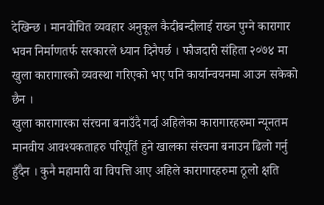देखिन्छ । मानवोचित व्यवहार अनुकूल कैदीबन्दीलाई राख्न पुग्ने कारागार भवन निर्माणतर्फ सरकारले ध्यान दिनैपर्छ । फौजदारी संहिता २०७४ मा खुला कारागारको व्यवस्था गरिएको भए पनि कार्यान्वयनमा आउन सकेको छैन ।
खुला कारागारका संरचना बनाउँदै गर्दा अहिलेका कारागारहरुमा न्यूनतम मानवीय आवश्यकताहरु परिपूर्ति हुने खालका संरचना बनाउन ढिलो गर्नु हुँदैन । कुनै महामारी वा विपत्ति आए अहिले कारागारहरुमा ठूलो क्षति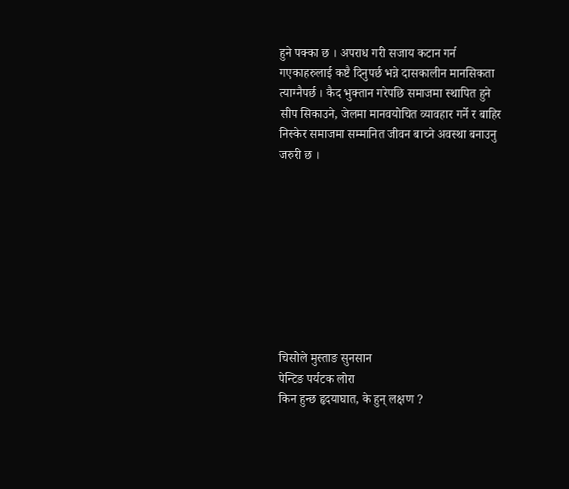हुने पक्का छ । अपराध गरी सजाय कटान गर्न गएकाहरुलाई कष्टै दिनुपर्छ भन्ने दासकालीन मानसिकता त्याग्नैपर्छ । कैद भुक्तान गरेपछि समाजमा स्थापित हुने सीप सिकाउने, जेलमा मानवयोचित व्यावहार गर्ने र बाहिर निस्केर समाजमा सम्मानित जीवन बाच्ने अवस्था बनाउनु जरुरी छ ।









चिसोले मुस्ताङ सुनसान
पेन्टिङ पर्यटक लोरा
किन हुन्छ हृदयाघात, के हुन् लक्षण ?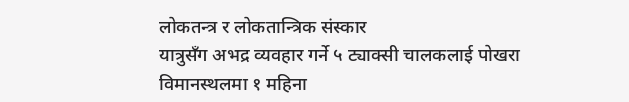लोकतन्त्र र लोकतान्त्रिक संस्कार
यात्रुसँग अभद्र व्यवहार गर्ने ५ ट्याक्सी चालकलाई पोखरा विमानस्थलमा १ महिना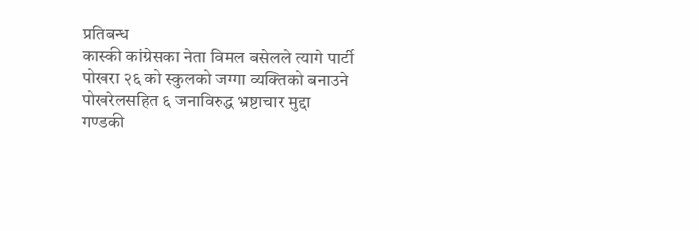प्रतिबन्ध
कास्की कांग्रेसका नेता विमल बसेलले त्यागे पार्टी
पोखरा २६ को स्कुलको जग्गा व्यक्तिको बनाउने पोखरेलसहित ६ जनाविरुद्ध भ्रष्टाचार मुद्दा
गण्डकी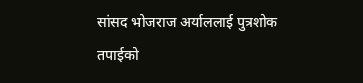सांसद भोजराज अर्याललाई पुत्रशोक
तपाईको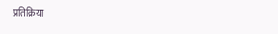प्रतिक्रिया